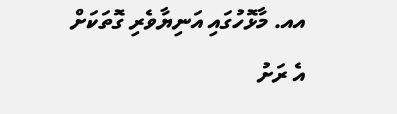އއ. މާޅޮހުގައި އަނިޔާވެރި ގޮތަކަށް އެ ރަށު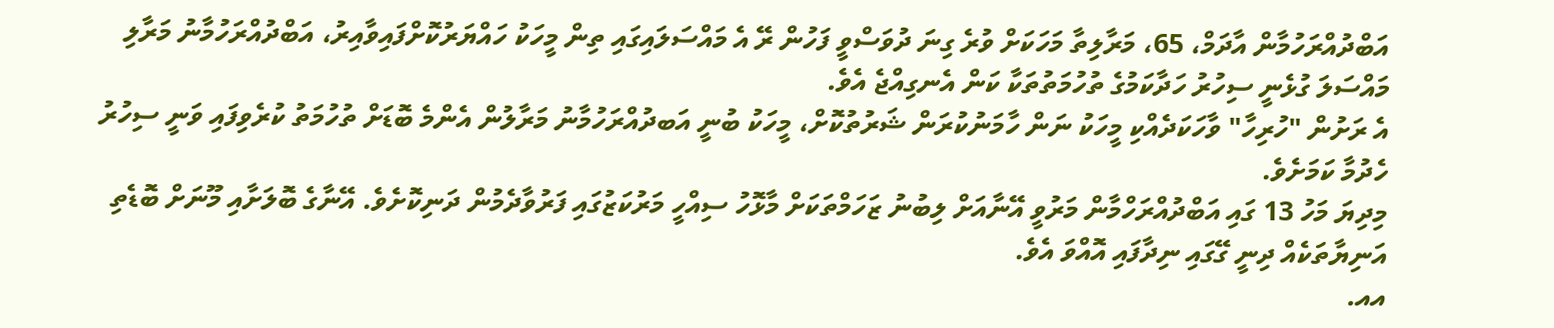އަބްދުއްރަހުމާން އާދަމް، 65، މަރާލިތާ މަހަކަށް ވުރެ ގިނަ ދުވަސްވީ ފަހުން ރޭ އެ މައްސަލައިގައި ތިން މީހަކު ހައްޔަރުކޮށްފައިވާއިރު، އަބްދުއްރަހުމާނު މަރާލި މައްސަލަ ގުޅެނީ ސިހުރު ހަދާކަމުގެ ތުހުމަތުތަކާ ކަން އެނގިއްޖެ އެވެ.
އެ ރަށުން "ހުރިހާ" ވާހަކަދެއްކި މީހަކު ނަން ހާމަނުކުރަން ޝަރުތުކޮށް، މީހަކު ބުނީ އަބދުއްރަހުމާނު މަރާލުން އެންމެ ބޮޑަށް ތުހުމަތު ކުރެވިފައި ވަނީ ސިހުރު ހެދުމާ ކަމަށެވެ.
މިދިޔަ މަހު 13 ގައި އަބްދުއްރަހްމާން މަރުވީ އޭނާއަށް ލިބުނު ޒަހަމްތަކަށް މާޅޮހު ސިއްހީ މަރުކަޒުގައި ފަރުވާދެމުން ދަނިކޮށެވެ. އޭނާގެ ބޮލަށާއި މޫނަށް ބޮޑެތި އަނިޔާތަކެއް ދިނީ ގޭގައި ނިދާފައި އޮއްވަ އެވެ.
އއ.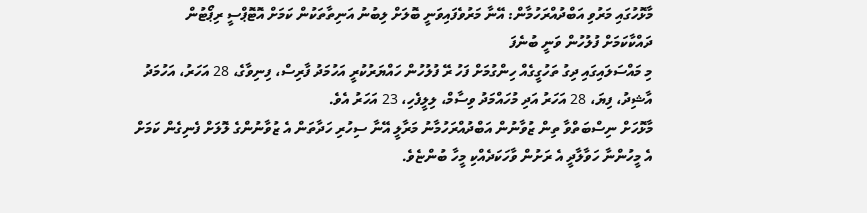މާޅޮހުގައި މަރުވި އަބްދުއްރަހުމާން: އޭނާ މަރުވެފައިވަނީ ބޮލަށް ލިބުނު އަނިތާތަކުން ކަމަށް އޮޓޮޕްސީ ރިޕޯޓުން ދައްކާކަމަށް ފުލުހުން ވަނީ ބުނެފަ
މި މައްސަލައިގައި ދިގު ތަހުގީގެއް ހިންގުމަށް ފަހު ރޭ ފުލުހުން ހައްޔަރުކުރީ އަހުމަދު ފާރިސް، ފިނިވާގެ، 28 އަހަރު، އަހުމަދު އާޝިދު، ފިޔަ، 28 އަހަރު އަދި މުހައްމަދު ވިސާމް، ލިލީފެހި، 23 އަހަރު އެވެ.
މާޅޮހަށް ނިސްބަތްވާ ތިން ޒުވާނުން އަބްދުއްރަހުމާނު މަރާލީ އޭނާ ސިހުރި ހަދާތަން އެ ޒުވާނުންގެ ލޮލަށް ފެނިގެން ކަމަށް އެ މީހުންނާ ހަވާލާދީ އެ ރަށުން ވާހަކަދެއްކި މީހާ ބުންޏެވެ.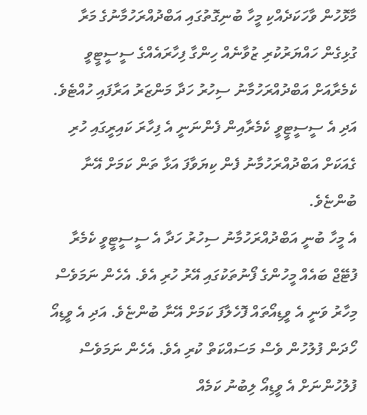މާޅޮހުން ވާހަކަދެއްކި މީހާ ބުނިގޮތުގައި އަބްދުއްރަހުމާނުގެ މަރާ ގުޅިގެން ހައްޔަރުކުރި ޒުވާނެއް ހިންގާ ފިހާރައެއްގެ ސީސީޓީވީ ކެމެރާއަށް އަބްދުއްރަހުމާނު ސިހުރު ހަދާ މަންޒަރު އަރާފައި ހުއްޓެވެ. އަދި އެ ސީސީޓީވީ ކެމެރާއިން ފެންނަނީ އެ ފިހާރަ ކައިރީގައި ހުރި ގެއަކަށް އަބްދުއްރަހުމާނު ފެން ކިޔަވާފަ އަޅާ ތަން ކަމަށް އޭނާ ބުންޏެވެ.
އެ މީހާ ބުނީ އަބްދުއްރަހުމާނު ސިހުރު ހަދާ އެ ސީސީޓީވީ ކެމެރާ ފުޓޭޖް ބައެއް މީހުންގެ ފޯނުތަކުގައި އޭރު ހުރި އެވެ. އެހެން ނަމަވެސް މިހާރު ވަނީ އެ ވީޑިއޯތައް ފޮހެލާފަ ކަމަށް އޭނާ ބުންޏެވެ. އަދި އެ ވީޑިއޯ ހޯދަން ފުލުހުން ވެސް މަސައްކަތް ކުރި އެވެ. އެހެން ނަމަވެސް ފުލުހުންނަށް އެ ވީޑިއޯ ލިބުނު ކަމެއް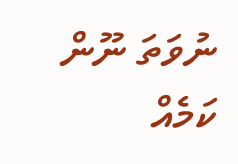ނުވަތަ ނޫން ކަމެއް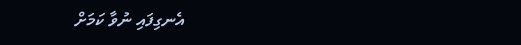އެނގިފައި ނުވާ ކަމަށް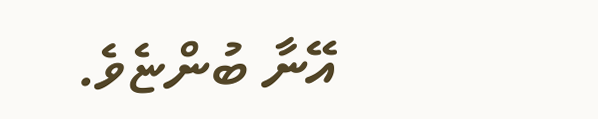އޭނާ ބުންޏެވެ.